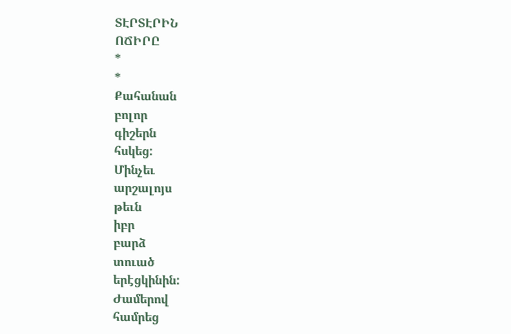ՏԷՐՏԷՐԻՆ
ՈՃԻՐԸ
*
*
Քահանան
բոլոր
գիշերն
հսկեց:
Մինչեւ
արշալոյս
թեւն
իբր
բարձ
տուած
երէցկինին:
Ժամերով
համրեց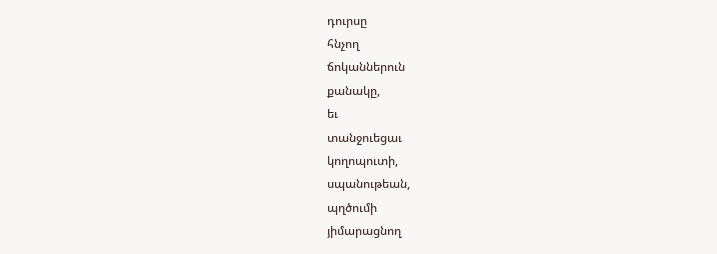դուրսը
հնչող
ճոկաններուն
քանակը,
եւ
տանջուեցաւ
կողոպուտի,
սպանութեան,
պղծումի
յիմարացնող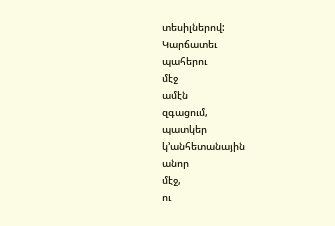տեսիլներով:
Կարճատեւ
պահերու
մէջ
ամէն
զգացում,
պատկեր
կ’անհետանային
անոր
մէջ,
ու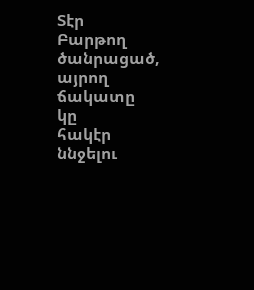Տէր
Բարթող
ծանրացած,
այրող
ճակատը
կը
հակէր
ննջելու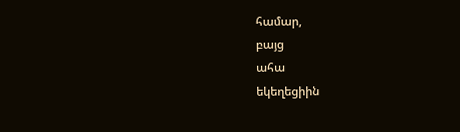համար,
բայց
ահա
եկեղեցիին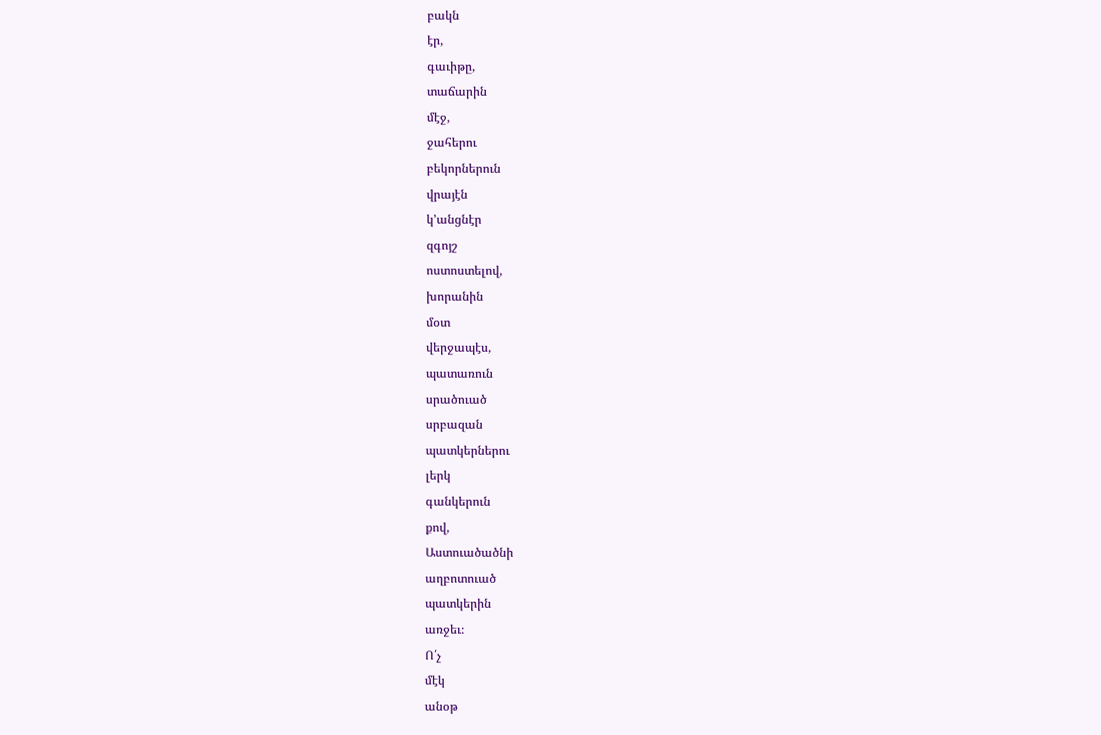բակն
էր,
գաւիթը,
տաճարին
մէջ,
ջահերու
բեկորներուն
վրայէն
կ’անցնէր
զգոյշ
ոստոստելով,
խորանին
մօտ
վերջապէս,
պատառուն
սրածուած
սրբազան
պատկերներու
լերկ
գանկերուն
քով,
Աստուածածնի
աղբոտուած
պատկերին
առջեւ։
Ո՛չ
մէկ
անօթ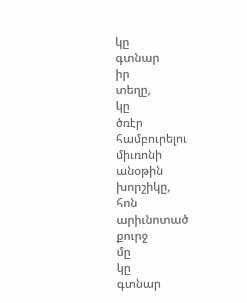կը
գտնար
իր
տեղը,
կը
ծռէր
համբուրելու
միւռոնի
անօթին
խորշիկը,
հոն
արիւնոտած
քուրջ
մը
կը
գտնար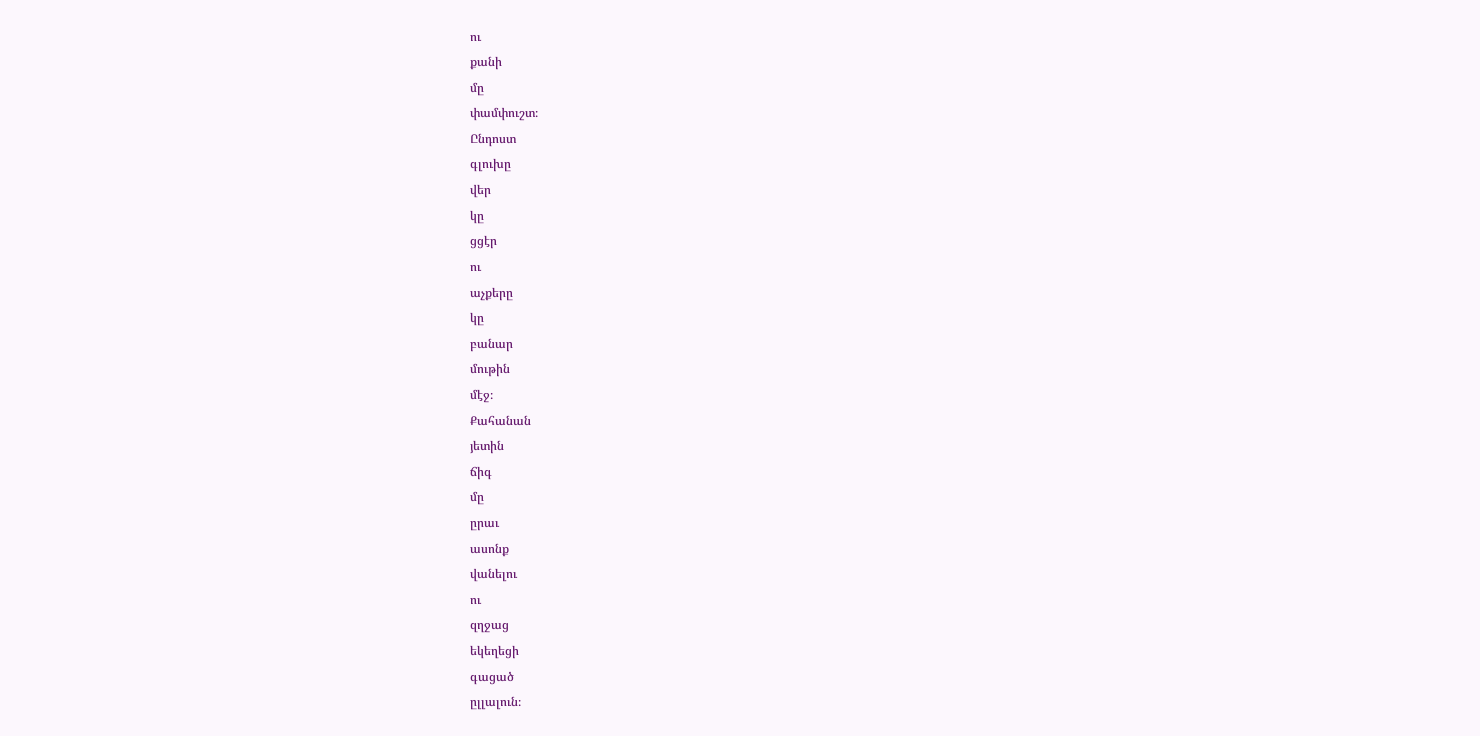ու
քանի
մը
փամփուշտ։
Ընդոստ
գլուխը
վեր
կը
ցցէր
ու
աչքերը
կը
բանար
մութին
մէջ։
Քահանան
յետին
ճիգ
մը
ըրաւ
ասոնք
վանելու
ու
զղջաց
եկեղեցի
գացած
ըլլալուն։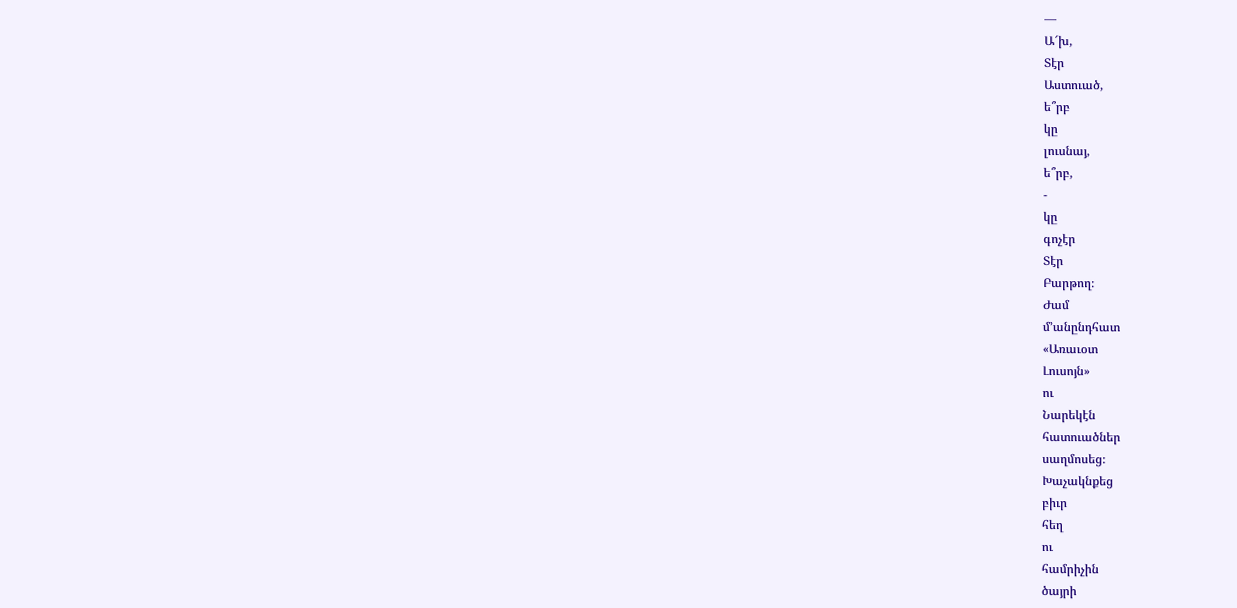—
Ա՜խ,
Տէր
Աստուած,
ե՞րբ
կը
լուսնայ,
ե՞րբ,
-
կը
գոչէր
Տէր
Բարթող։
Ժամ
մ’անընդհատ
«Առաւօտ
Լուսոյն»
ու
Նարեկէն
հատուածներ
սաղմոսեց։
Խաչակնքեց
բիւր
հեղ
ու
համրիչին
ծայրի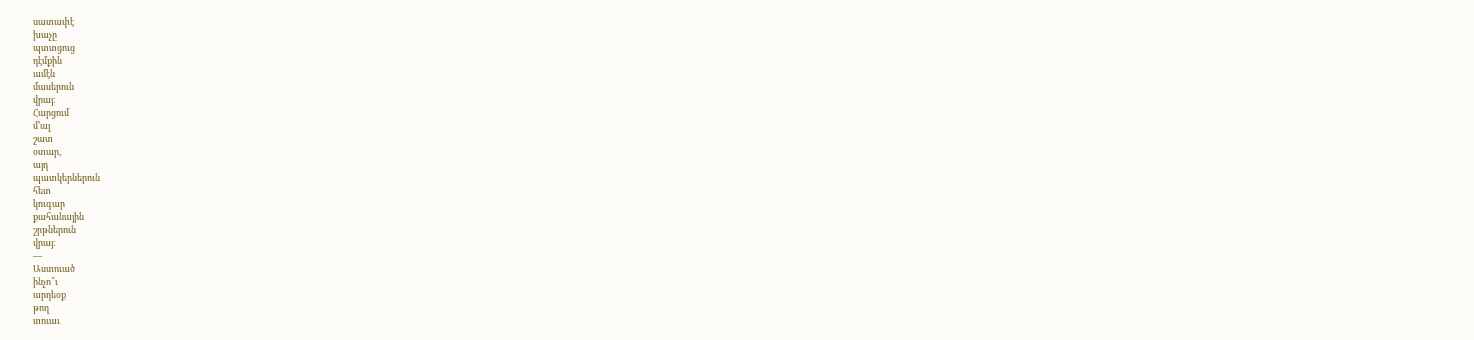սատափէ
խաչը
պտտցուց
դէմքին
ամէն
մասերուն
վրայ։
Հարցում
մ’ալ
շատ
օտար,
այդ
պատկերներուն
հետ
կուգար
քահանային
շրթներուն
վրայ։
—
Աստուած
ինչո՞ւ
արդեօք
թող
տուաւ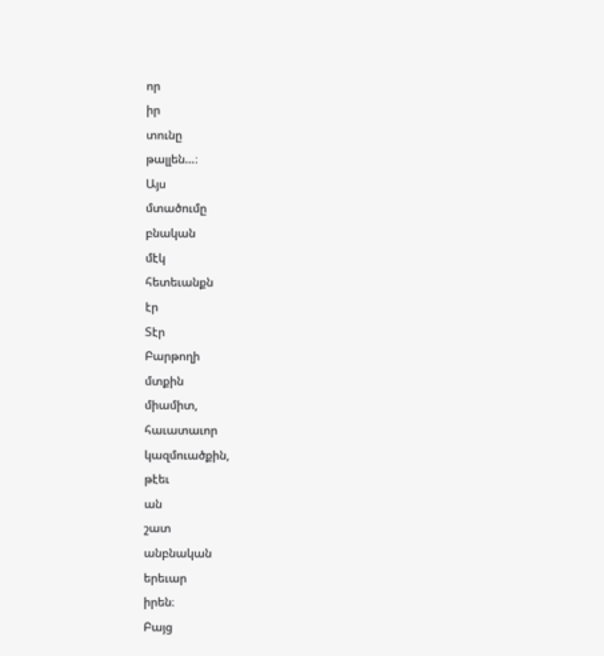որ
իր
տունը
թալլեն…։
Այս
մտածումը
բնական
մէկ
հետեւանքն
էր
Տէր
Բարթողի
մտքին
միամիտ,
հաւատաւոր
կազմուածքին,
թէեւ
ան
շատ
անբնական
երեւար
իրեն։
Բայց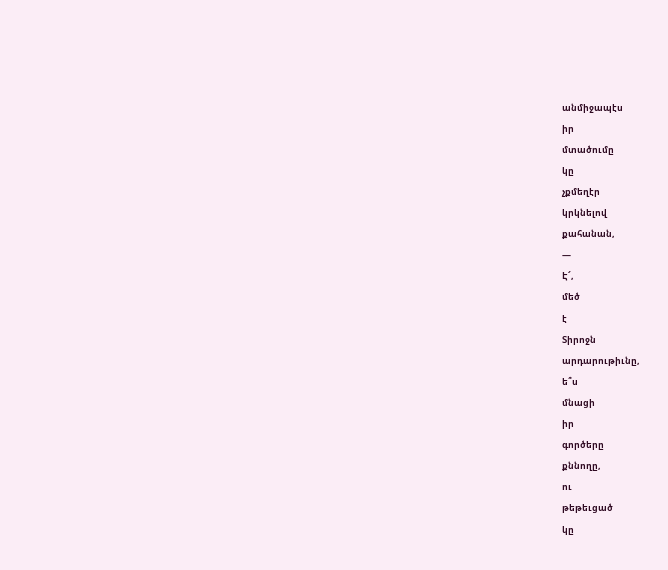անմիջապէս
իր
մտածումը
կը
չքմեղէր
կրկնելով
քահանան,
—
Է՜,
մեծ
է
Տիրոջն
արդարութիւնը,
ե՞ս
մնացի
իր
գործերը
քննողը,
ու
թեթեւցած
կը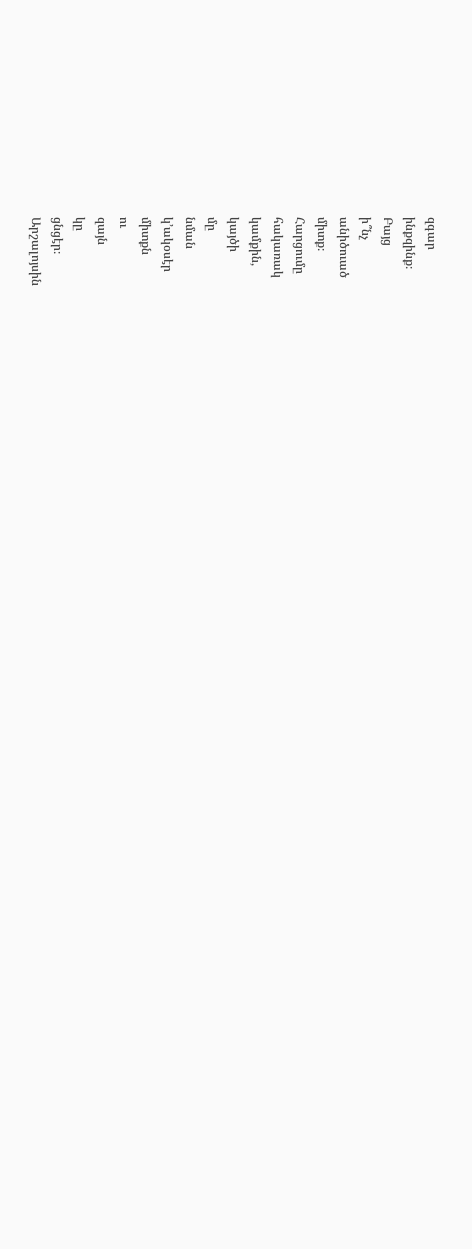զգար
ինքզինք։
Բայց
ի՞նչ
անիծուած
միտք։
Հարցումը
հակառակ
կամքին,
կայծի
մը
նման
կ’ակօսէր
միտքն
ու
զայն
կը
ցնցէր։
Արշալոյսին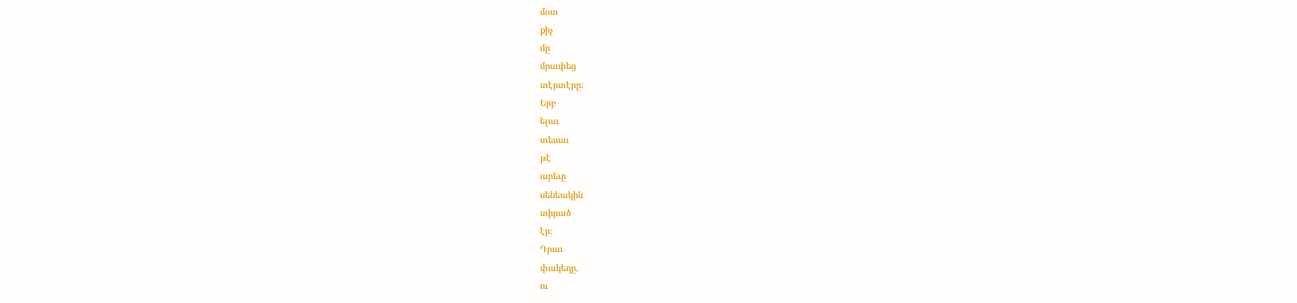մօտ
քիչ
մը
մրափեց
տէրտէրը։
Երբ
ելաւ
տեսաւ
թէ
արեւը
սենեակին
տիրած
էր։
Դրաւ
փակեղը,
ու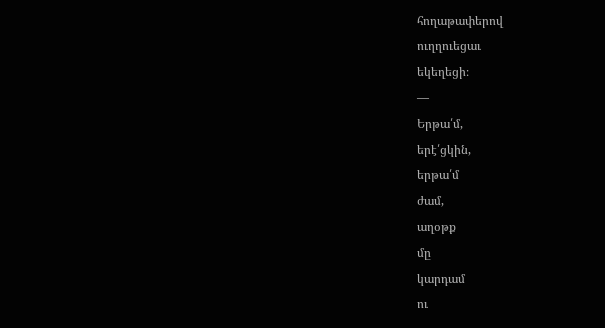հողաթափերով
ուղղուեցաւ
եկեղեցի։
—
Երթա՛մ,
երէ՛ցկին,
երթա՛մ
ժամ,
աղօթք
մը
կարդամ
ու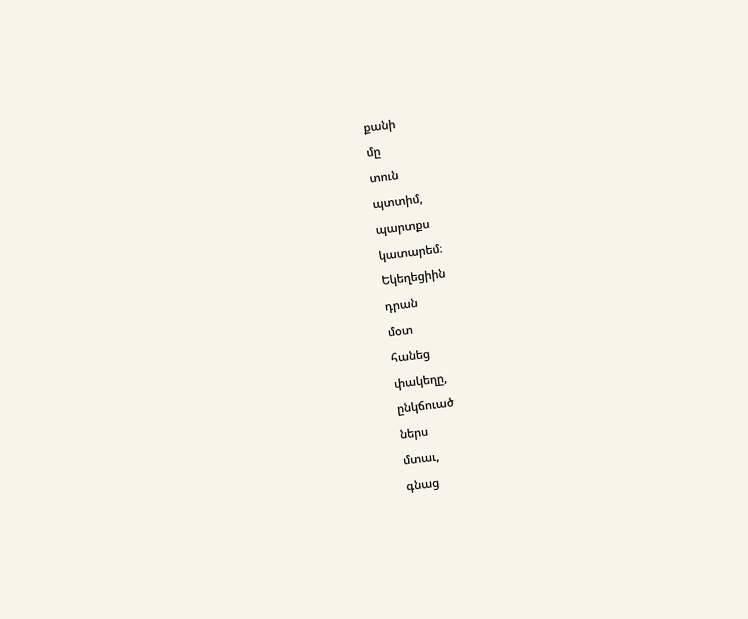քանի
մը
տուն
պտտիմ,
պարտքս
կատարեմ։
Եկեղեցիին
դրան
մօտ
հանեց
փակեղը,
ընկճուած
ներս
մտաւ,
գնաց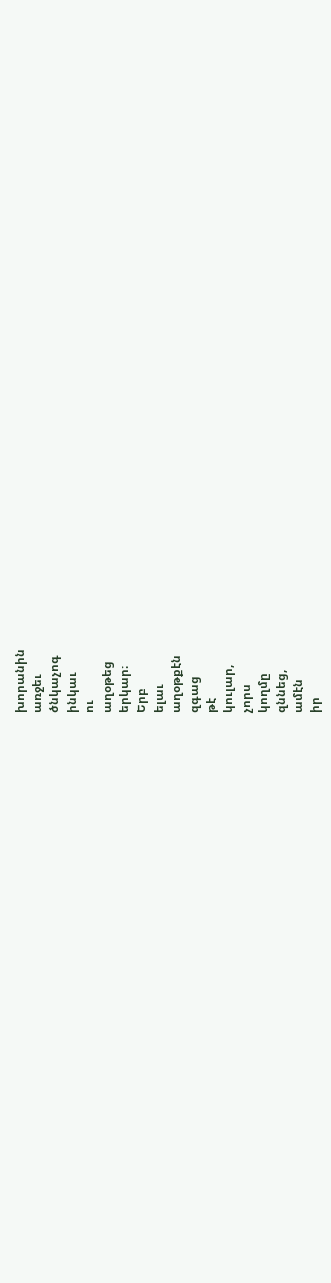խորանին
առջեւ
ծնկաչոգ
ինկաւ
ու
աղօթեց
երկար։
Երբ
ելաւ
աղօթքէն
զգաց
թէ
կուլար,
չորս
կողմը
զննեց,
ամէն
իր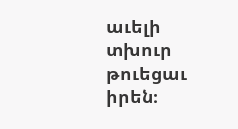աւելի
տխուր
թուեցաւ
իրեն։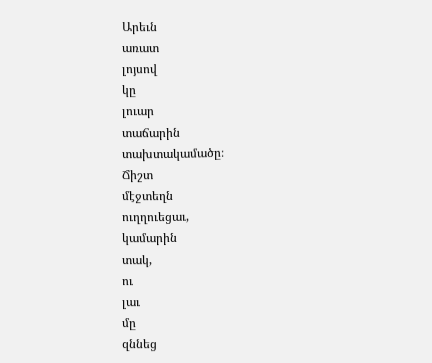Արեւն
առատ
լոյսով
կը
լուար
տաճարին
տախտակամածը։
Ճիշտ
մէջտեղն
ուղղուեցաւ,
կամարին
տակ,
ու
լաւ
մը
զննեց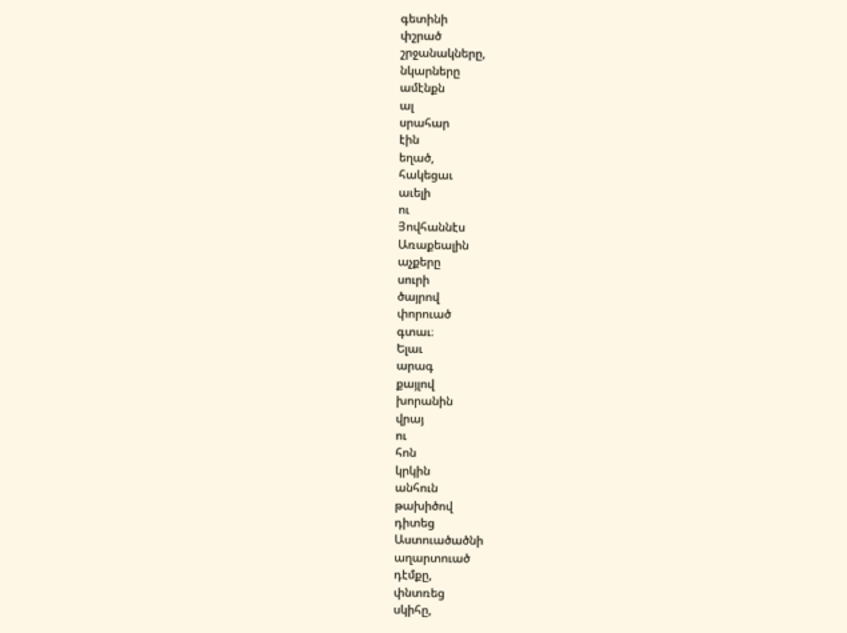գետինի
փշրած
շրջանակները,
նկարները
ամէնքն
ալ
սրահար
էին
եղած,
հակեցաւ
աւելի
ու
Յովհաննէս
Առաքեալին
աչքերը
սուրի
ծայրով
փորուած
գտաւ։
Ելաւ
արագ
քայլով
խորանին
վրայ
ու
հոն
կրկին
անհուն
թախիծով
դիտեց
Աստուածածնի
աղարտուած
դէմքը,
փնտռեց
սկիհը,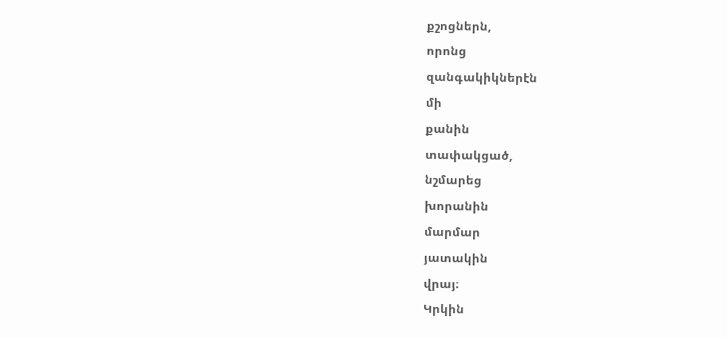քշոցներն,
որոնց
զանգակիկներէն
մի
քանին
տափակցած,
նշմարեց
խորանին
մարմար
յատակին
վրայ։
Կրկին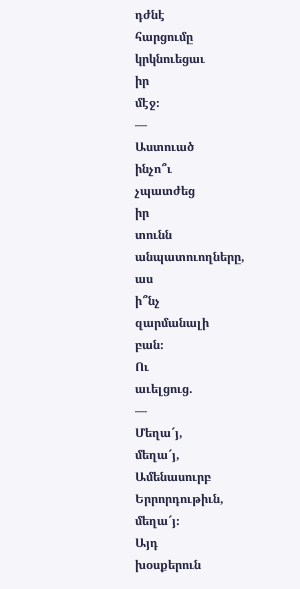դժնէ
հարցումը
կրկնուեցաւ
իր
մէջ։
—
Աստուած
ինչո՞ւ
չպատժեց
իր
տունն
անպատուողները,
աս
ի՞նչ
զարմանալի
բան։
Ու
աւելցուց.
—
Մեղա՜յ,
մեղա՜յ,
Ամենասուրբ
Երրորդութիւն,
մեղա՜յ։
Այդ
խօսքերուն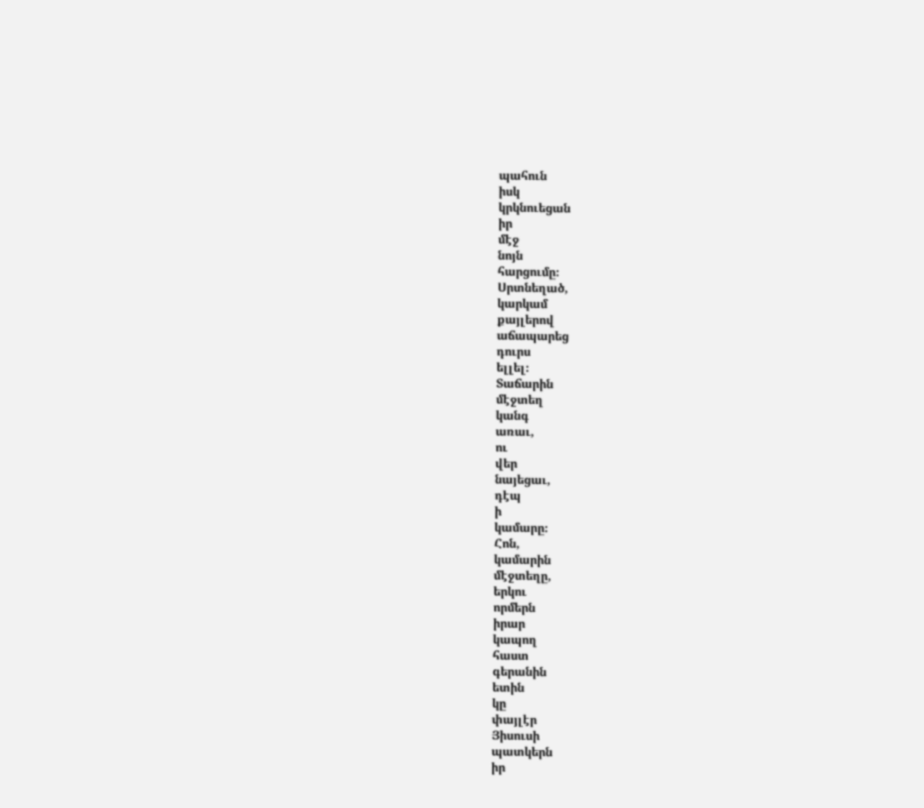պահուն
իսկ
կրկնուեցան
իր
մէջ
նոյն
հարցումը։
Սրտնեղած,
կարկամ
քայլերով
աճապարեց
դուրս
ելլել։
Տաճարին
մէջտեղ
կանգ
առաւ,
ու
վեր
նայեցաւ,
դէպ
ի
կամարը։
Հոն,
կամարին
մէջտեղը,
երկու
որմերն
իրար
կապող
հաստ
գերանին
ետին
կը
փայլէր
Յիսուսի
պատկերն
իր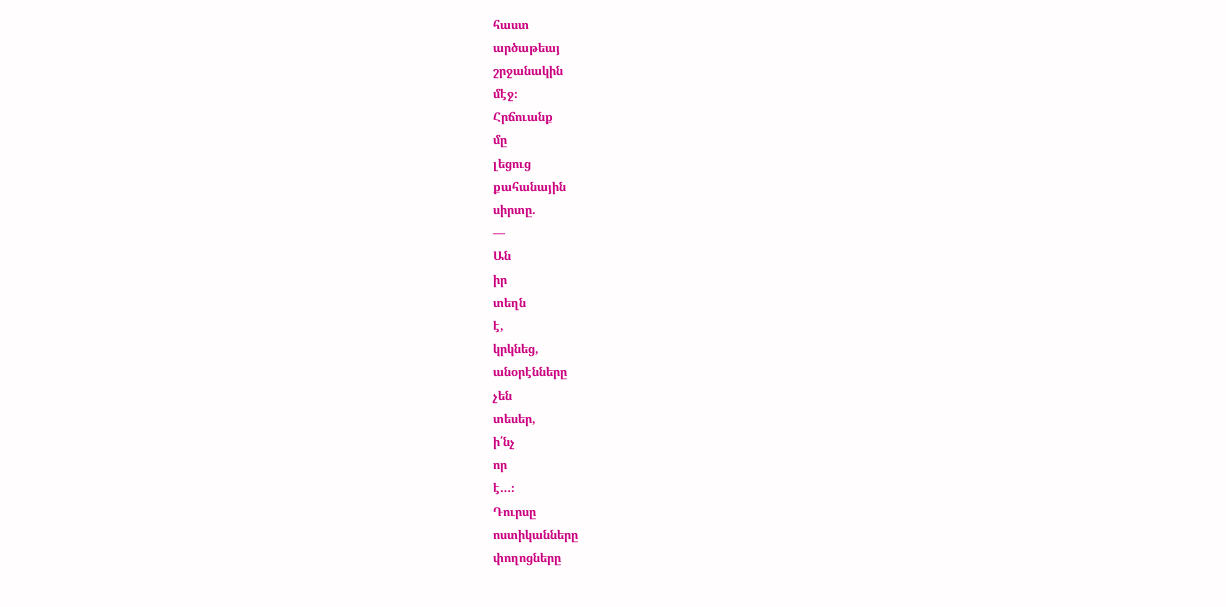հաստ
արծաթեայ
շրջանակին
մէջ։
Հրճուանք
մը
լեցուց
քահանային
սիրտը.
—
Ան
իր
տեղն
է,
կրկնեց,
անօրէնները
չեն
տեսեր,
ի՛նչ
որ
է…։
Դուրսը
ոստիկանները
փողոցները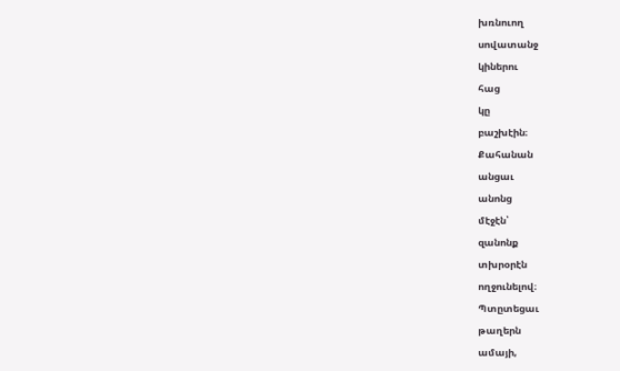խռնուող
սովատանջ
կիներու
հաց
կը
բաշխէին։
Քահանան
անցաւ
անոնց
մէջէն՝
զանոնք
տխրօրէն
ողջունելով։
Պտըտեցաւ
թաղերն
ամայի,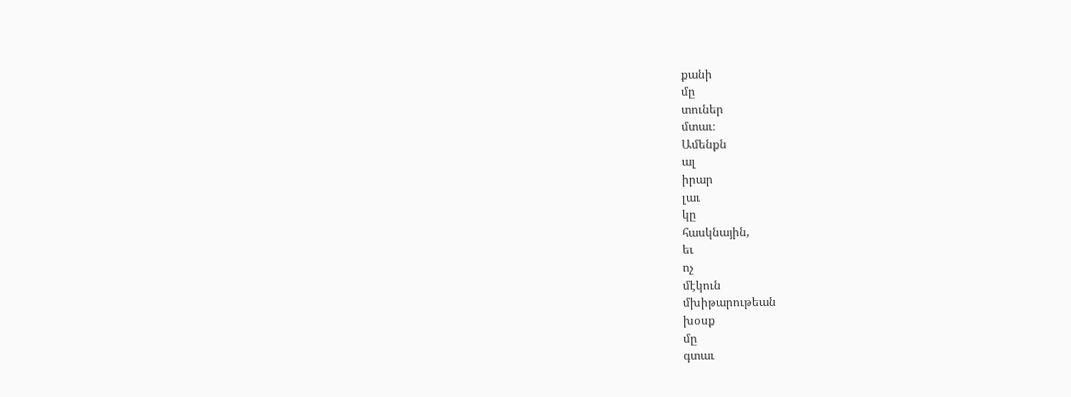քանի
մը
տուներ
մտաւ։
Ամենքն
ալ
իրար
լաւ
կը
հասկնային,
եւ
ոչ
մէկուն
մխիթարութեան
խօսք
մը
գտաւ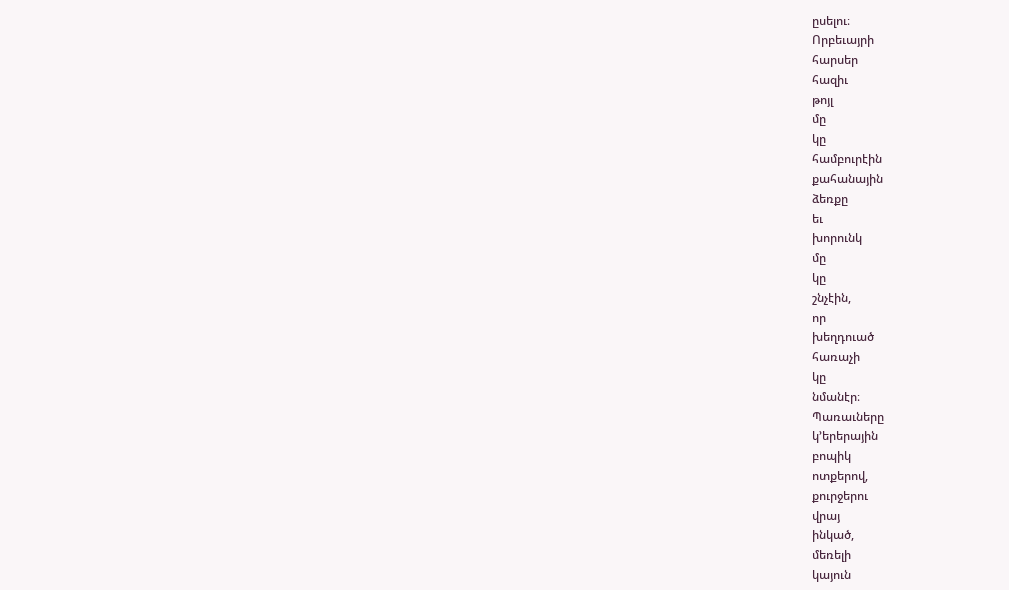ըսելու։
Որբեւայրի
հարսեր
հազիւ
թոյլ
մը
կը
համբուրէին
քահանային
ձեռքը
եւ
խորունկ
մը
կը
շնչէին,
որ
խեղդուած
հառաչի
կը
նմանէր։
Պառաւները
կ’երերային
բոպիկ
ոտքերով,
քուրջերու
վրայ
ինկած,
մեռելի
կայուն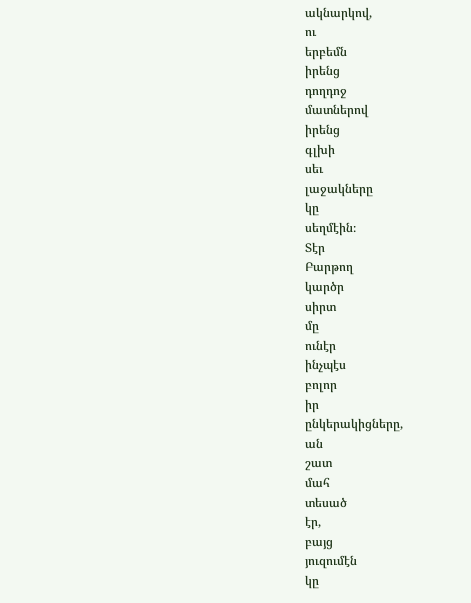ակնարկով,
ու
երբեմն
իրենց
դողդոջ
մատներով
իրենց
գլխի
սեւ
լաջակները
կը
սեղմէին։
Տէր
Բարթող
կարծր
սիրտ
մը
ունէր
ինչպէս
բոլոր
իր
ընկերակիցները,
ան
շատ
մահ
տեսած
էր,
բայց
յուզումէն
կը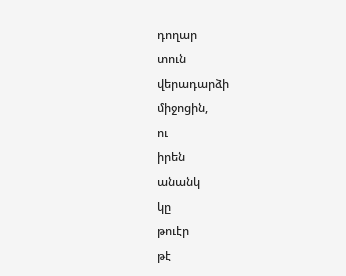դողար
տուն
վերադարձի
միջոցին,
ու
իրեն
անանկ
կը
թուէր
թէ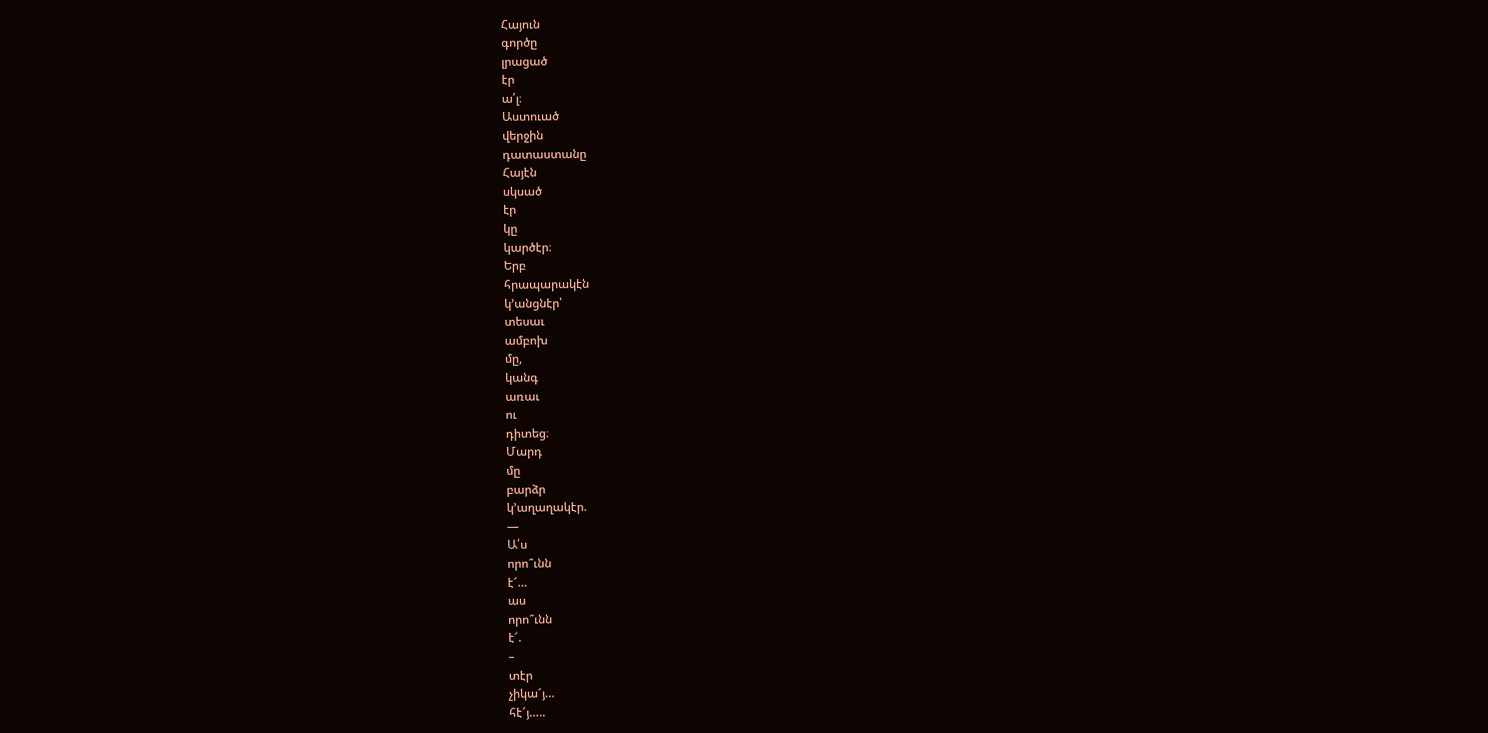Հայուն
գործը
լրացած
էր
ա՛լ։
Աստուած
վերջին
դատաստանը
Հայէն
սկսած
էր
կը
կարծէր։
Երբ
հրապարակէն
կ’անցնէր՝
տեսաւ
ամբոխ
մը,
կանգ
առաւ
ու
դիտեց։
Մարդ
մը
բարձր
կ’աղաղակէր.
—
Ա՛ս
որո՞ւնն
է՜…
աս
որո՞ւնն
է՜.
–
տէր
չիկա՜յ…
հէ՜յ…..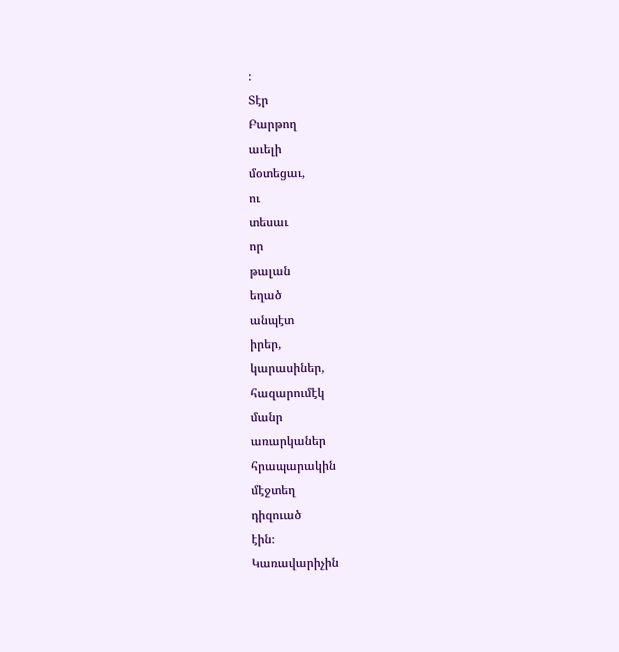։
Տէր
Բարթող
աւելի
մօտեցաւ,
ու
տեսաւ
որ
թալան
եղած
անպէտ
իրեր,
կարասիներ,
հազարումէկ
մանր
առարկաներ
հրապարակին
մէջտեղ
դիզուած
էին։
Կառավարիչին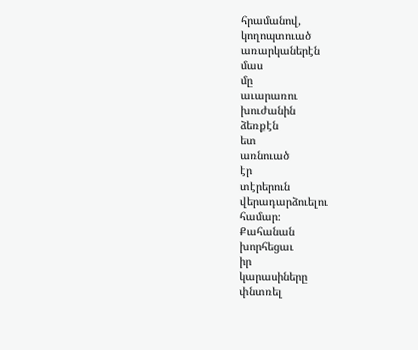հրամանով,
կողոպտուած
առարկաներէն
մաս
մը
աւարառու
խուժանին
ձեռքէն
ետ
առնուած
էր
տէրերուն
վերադարձուելու
համար։
Քահանան
խորհեցաւ
իր
կարասիները
փնտռել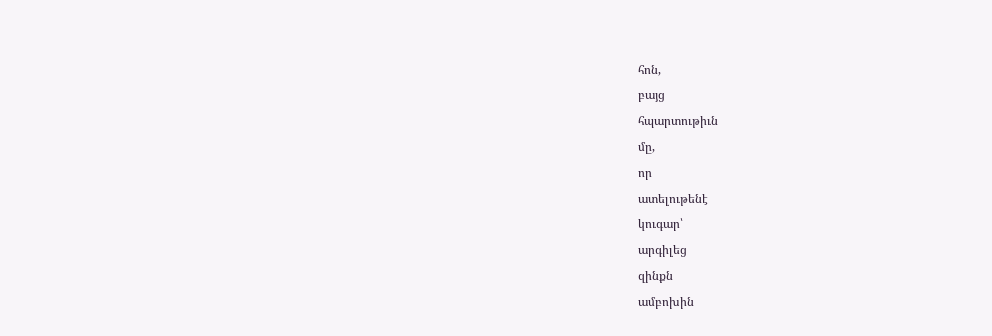հոն,
բայց
հպարտութիւն
մը,
որ
ատելութենէ
կուգար՝
արգիլեց
զինքն
ամբոխին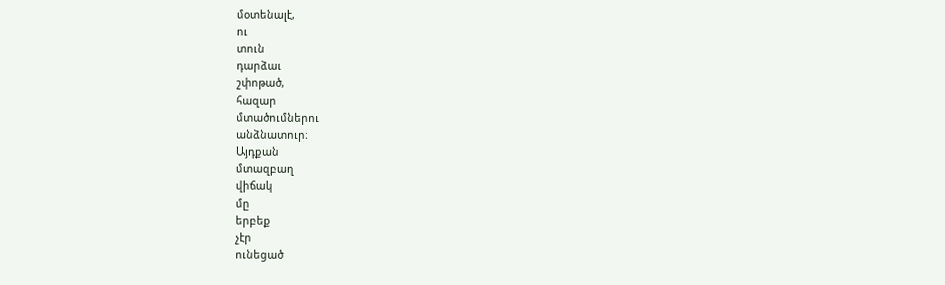մօտենալէ,
ու
տուն
դարձաւ
շփոթած,
հազար
մտածումներու
անձնատուր։
Այդքան
մտազբաղ
վիճակ
մը
երբեք
չէր
ունեցած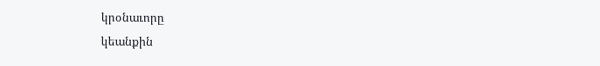կրօնաւորը
կեանքին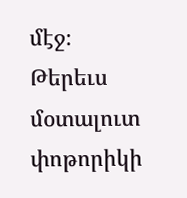մէջ։
Թերեւս
մօտալուտ
փոթորիկի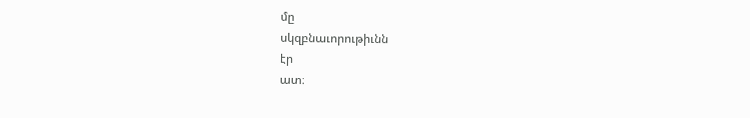մը
սկզբնաւորութիւնն
էր
ատ։